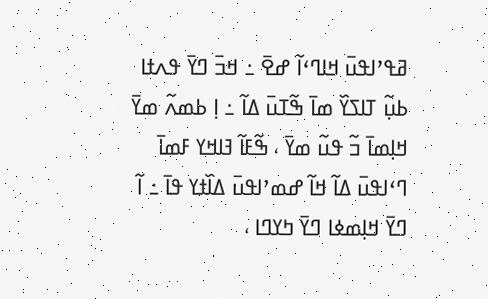ߥߟߴߊߟߎ߫ ߞߊߣߵߊ߬ ߝߐ߫ ߸ ߞߏ߫ ߣߌ߫ ߟߍߙߊ ߕߎ߲߬ ߠߊߖߌ߰ ߘߊ߫ ߒ߬ߠߎ߫ ߡߊ߬ ߸ ߊ߲ ߕߘߍ߬ ߘߌ߫ ߞߊ߲ߘߊ߫ ߏ߬ ߟߎ߬ ߘߌ߫ ، ߒ߬ߓߊ߬ ߔߊߞߌ ߓߘߊ߫ ߣߵߊߟߎ߫ ߡߊ߬ ߞߊ߬ ߝߘߴߊߟߎ߫ ߡߊ߰ߙߌ ߟߊ߫ ߸ ߊ߬ ߣߌ߫ ߞߊ߲ߘߦߊ ߣߌ߫ ߤߌߣߊ ،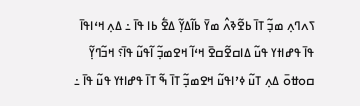ߖߍߣߍ߲ ߘߏ߲߬ ߠߊ߫ ߕߐ߬ߢߍ߮ ߘߌ߫ ߕߊ߬ߡߌ߲߬ ߡߐ߱ ߕߊ ߟߊ߫ ߸ ߡߍ߲ ߞߵߊߟߊ߫ ߟߊ߫ ߟߝߊߙߌ ߟߎ߬ ߡߊߛߐ߬ߛߐ߫ ߞߵߊ߬ ߞߐߘߏ߲߬ ߊ߬ߟߎ߬ ߟߊ߫؟ ߞߏ߬ߣߌ߲߬ ߛߋߚߋ߫ ߡߍ߲ ߠߎ߬ ߦߴߊߟߎ߬ ߞߐߘߏ߲߬ ߠߊ߫ ߒ߬ ߠߊ߫ ߟߝߊߙߌ ߟߎ߬ ߟߊ߫ ߸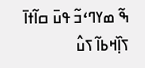ߒ߬ ߘߌߣߵߏ߬ ߟߎ߫ ߛߊ߬ߙߊ߫ ߖߊ߲߰ߞߕߊ߬ ߖߎ߮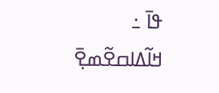ߟߊ߫ ߸ ߞߊ߬ߡߊߛߐ߬ߘߐ߲߫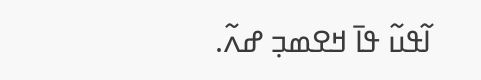ߊ߬ߟߎ߬ ߟߊ߫ ߞߐߘߏ߲ ߝߍ߬.